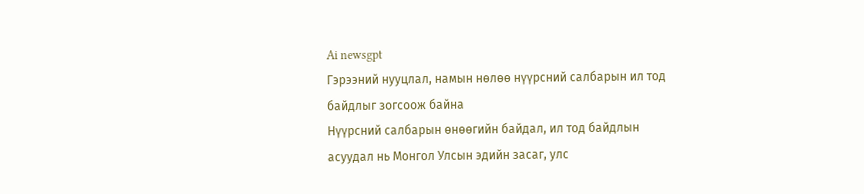Ai newsgpt
Гэрээний нууцлал, намын нөлөө нүүрсний салбарын ил тод байдлыг зогсоож байна
Нүүрсний салбарын өнөөгийн байдал, ил тод байдлын асуудал нь Монгол Улсын эдийн засаг, улс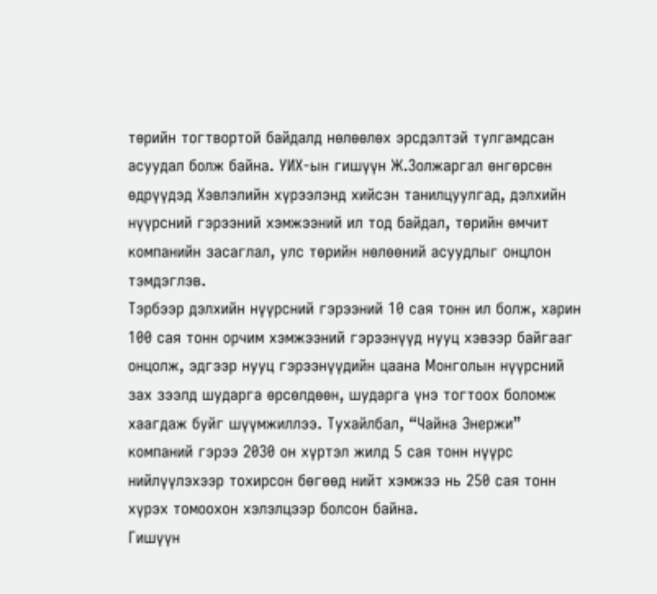төрийн тогтвортой байдалд нөлөөлөх эрсдэлтэй тулгамдсан асуудал болж байна. УИХ-ын гишүүн Ж.Золжаргал өнгөрсөн өдрүүдэд Хэвлэлийн хүрээлэнд хийсэн танилцуулгад, дэлхийн нүүрсний гэрээний хэмжээний ил тод байдал, төрийн өмчит компанийн засаглал, улс төрийн нөлөөний асуудлыг онцлон тэмдэглэв.
Тэрбээр дэлхийн нүүрсний гэрээний 10 сая тонн ил болж, харин 100 сая тонн орчим хэмжээний гэрээнүүд нууц хэвээр байгааг онцолж, эдгээр нууц гэрээнүүдийн цаана Монголын нүүрсний зах зээлд шударга өрсөлдөөн, шударга үнэ тогтоох боломж хаагдаж буйг шүүмжиллээ. Тухайлбал, “Чайна Энержи” компаний гэрээ 2030 он хүртэл жилд 5 сая тонн нүүрс нийлүүлэхээр тохирсон бөгөөд нийт хэмжээ нь 250 сая тонн хүрэх томоохон хэлэлцээр болсон байна.
Гишүүн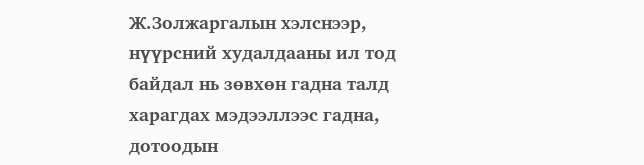Ж.Золжаргалын хэлснээр, нүүрсний худалдааны ил тод байдал нь зөвхөн гадна талд харагдах мэдээллээс гадна, дотоодын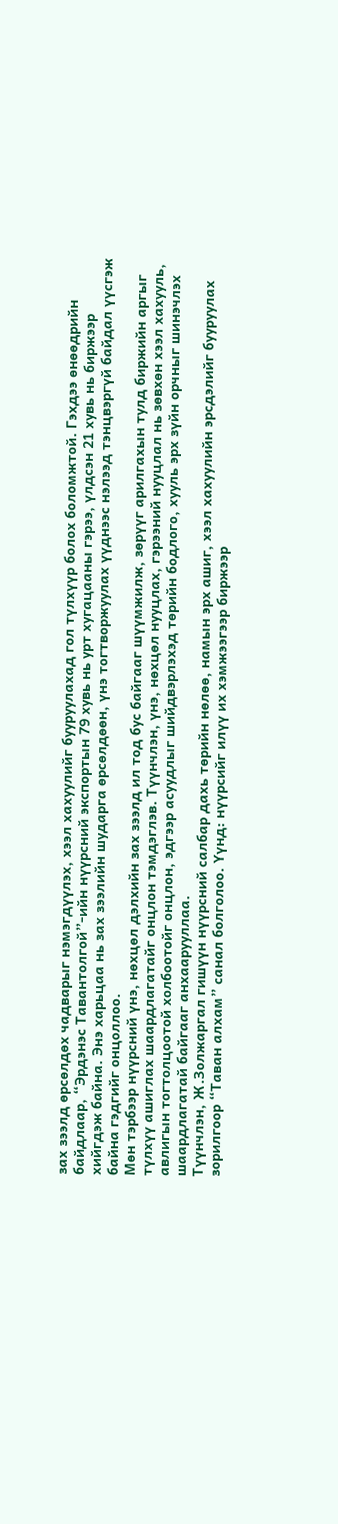зах зээлд өрсөлдөх чадварыг нэмэгдүүлэх, хээл хахуулийг бууруулахад гол түлхүүр болох боломжтой. Гэхдээ өнөөдрийн байдлаар, “Эрдэнэс Тавантолгой”-ийн нүүрсний экспортын 79 хувь нь урт хугацааны гэрээ, үлдсэн 21 хувь нь биржээр хийгдэж байна. Энэ харьцаа нь зах зээлийн шударга өрсөлдөөн, үнэ тогтворжуулах үүднээс нэлээд тэнцвэргүй байдал үүсгэж байна гэдгийг онцоллоо.
Мөн тэрбээр нүүрсний үнэ, нөхцөл дэлхийн зах зээлд ил тод бус байгааг шүүмжилж, зөрүүг арилгахын тулд биржийн аргыг түлхүү ашиглах шаардлагатайг онцлон тэмдэглэв. Түүнчлэн, үнэ, нөхцөл нууцлах, гэрээний нууцлал нь зөвхөн хээл хахууль, авлигын тогтолцоотой холбоотойг онцлон, эдгээр асуудлыг шийдвэрлэхэд төрийн бодлого, хууль эрх зүйн орчныг шинэчлэх шаардлагатай байгааг анхаарууллаа.
Түүнчлэн, Ж.Золжаргал гишүүн нүүрсний салбар дахь төрийн нөлөө, намын эрх ашиг, хээл хахуулийн эрсдэлийг бууруулах зорилгоор “Таван алхам” санал болголоо. Үүнд: нүүрсийг илүү их хэмжээгээр биржээр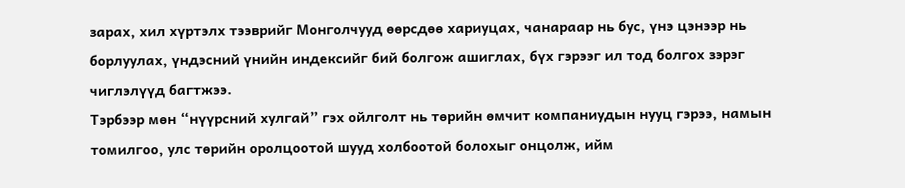зарах, хил хүртэлх тээврийг Монголчууд өөрсдөө хариуцах, чанараар нь бус, үнэ цэнээр нь борлуулах, үндэсний үнийн индексийг бий болгож ашиглах, бүх гэрээг ил тод болгох зэрэг чиглэлүүд багтжээ.
Тэрбээр мөн “нүүрсний хулгай” гэх ойлголт нь төрийн өмчит компаниудын нууц гэрээ, намын томилгоо, улс төрийн оролцоотой шууд холбоотой болохыг онцолж, ийм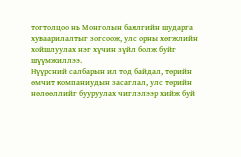тогтолцоо нь Монголын баялгийн шударга хуваарилалтыг зогсоож, улс орны хөгжлийн хойшлуулах нэг хүчин зүйл болж буйг шүүмжиллээ.
Нүүрсний салбарын ил тод байдал, төрийн өмчит компаниудын засаглал, улс төрийн нөлөөллийг бууруулах чиглэлээр хийж буй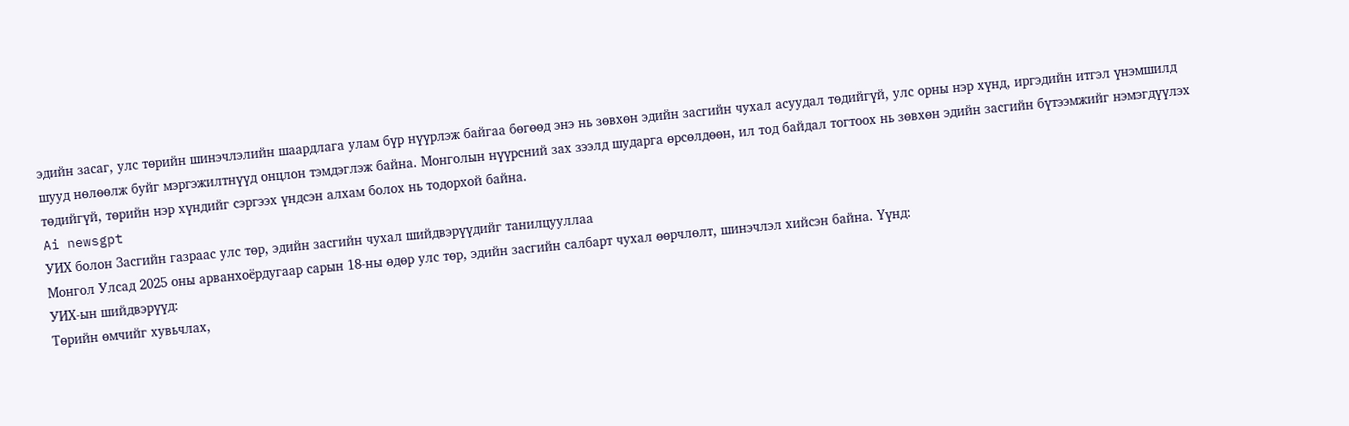эдийн засаг, улс төрийн шинэчлэлийн шаардлага улам бүр нүүрлэж байгаа бөгөөд энэ нь зөвхөн эдийн засгийн чухал асуудал төдийгүй, улс орны нэр хүнд, иргэдийн итгэл үнэмшилд шууд нөлөөлж буйг мэргэжилтнүүд онцлон тэмдэглэж байна. Монголын нүүрсний зах зээлд шударга өрсөлдөөн, ил тод байдал тогтоох нь зөвхөн эдийн засгийн бүтээмжийг нэмэгдүүлэх төдийгүй, төрийн нэр хүндийг сэргээх үндсэн алхам болох нь тодорхой байна.
Ai newsgpt
УИХ болон Засгийн газраас улс төр, эдийн засгийн чухал шийдвэрүүдийг танилцууллаа
Монгол Улсад 2025 оны арванхоёрдугаар сарын 18-ны өдөр улс төр, эдийн засгийн салбарт чухал өөрчлөлт, шинэчлэл хийсэн байна. Үүнд:
УИХ-ын шийдвэрүүд:
Төрийн өмчийг хувьчлах,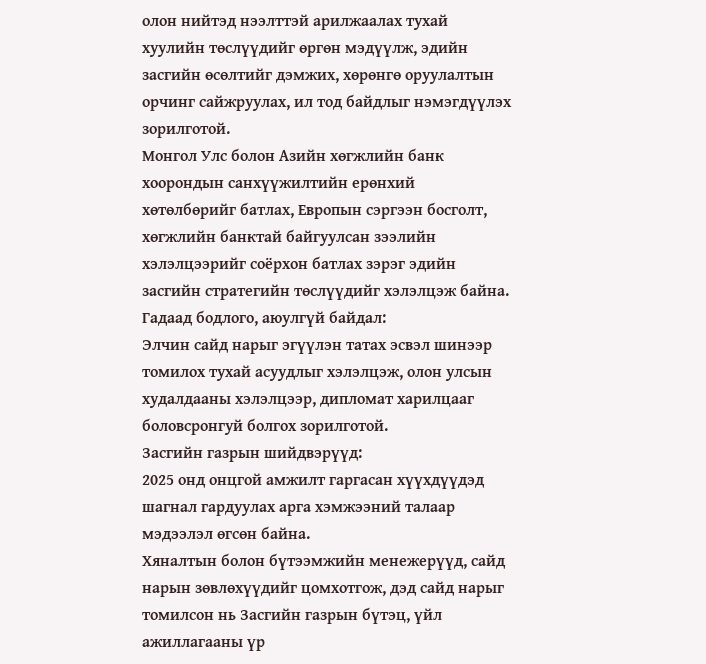олон нийтэд нээлттэй арилжаалах тухай хуулийн төслүүдийг өргөн мэдүүлж, эдийн засгийн өсөлтийг дэмжих, хөрөнгө оруулалтын орчинг сайжруулах, ил тод байдлыг нэмэгдүүлэх зорилготой.
Монгол Улс болон Азийн хөгжлийн банк хоорондын санхүүжилтийн ерөнхий хөтөлбөрийг батлах, Европын сэргээн босголт, хөгжлийн банктай байгуулсан зээлийн хэлэлцээрийг соёрхон батлах зэрэг эдийн засгийн стратегийн төслүүдийг хэлэлцэж байна.
Гадаад бодлого, аюулгүй байдал:
Элчин сайд нарыг эгүүлэн татах эсвэл шинээр томилох тухай асуудлыг хэлэлцэж, олон улсын худалдааны хэлэлцээр, дипломат харилцааг боловсронгуй болгох зорилготой.
Засгийн газрын шийдвэрүүд:
2025 онд онцгой амжилт гаргасан хүүхдүүдэд шагнал гардуулах арга хэмжээний талаар мэдээлэл өгсөн байна.
Хяналтын болон бүтээмжийн менежерүүд, сайд нарын зөвлөхүүдийг цомхотгож, дэд сайд нарыг томилсон нь Засгийн газрын бүтэц, үйл ажиллагааны үр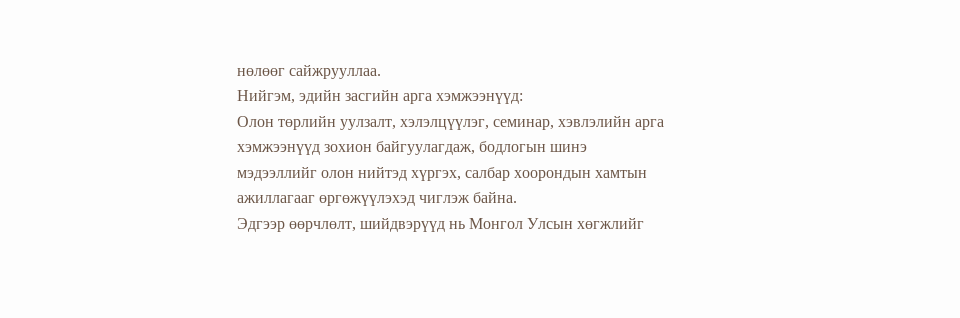нөлөөг сайжрууллаа.
Нийгэм, эдийн засгийн арга хэмжээнүүд:
Олон төрлийн уулзалт, хэлэлцүүлэг, семинар, хэвлэлийн арга хэмжээнүүд зохион байгуулагдаж, бодлогын шинэ мэдээллийг олон нийтэд хүргэх, салбар хоорондын хамтын ажиллагааг өргөжүүлэхэд чиглэж байна.
Эдгээр өөрчлөлт, шийдвэрүүд нь Монгол Улсын хөгжлийг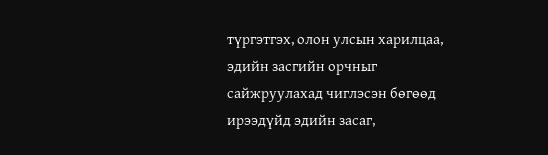түргэтгэх, олон улсын харилцаа, эдийн засгийн орчныг сайжруулахад чиглэсэн бөгөөд ирээдүйд эдийн засаг,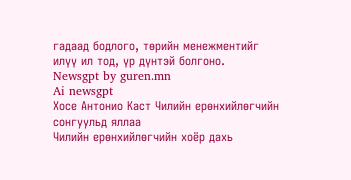гадаад бодлого, төрийн менежментийг илүү ил тод, үр дүнтэй болгоно.
Newsgpt by guren.mn
Ai newsgpt
Хосе Антонио Каст Чилийн ерөнхийлөгчийн сонгуульд яллаа
Чилийн ерөнхийлөгчийн хоёр дахь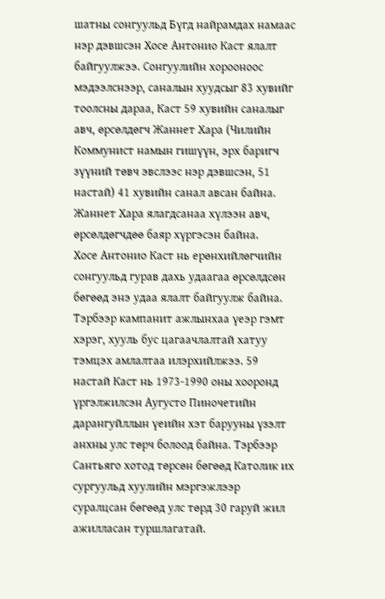шатны сонгуульд Бүгд найрамдах намаас нэр дэвшсэн Хосе Антонио Каст ялалт байгуулжээ. Сонгуулийн хорооноос мэдээлснээр, саналын хуудсыг 83 хувийг тоолсны дараа, Каст 59 хувийн саналыг авч, өрсөлдөгч Жаннет Хара (Чилийн Коммунист намын гишүүн, эрх баригч зүүний төвч эвслээс нэр дэвшсэн, 51 настай) 41 хувийн санал авсан байна. Жаннет Хара ялагдсанаа хүлээн авч, өрсөлдөгчдөө баяр хүргэсэн байна.
Хосе Антонио Каст нь ерөнхийлөгчийн сонгуульд гурав дахь удаагаа өрсөлдсөн бөгөөд энэ удаа ялалт байгуулж байна. Тэрбээр кампанит ажлынхаа үеэр гэмт хэрэг, хууль бус цагаачлалтай хатуу тэмцэх амлалтаа илэрхийлжээ. 59 настай Каст нь 1973-1990 оны хооронд үргэлжилсэн Аугусто Пиночетийн дарангуйллын үеийн хэт барууны үзэлт анхны улс төрч болоод байна. Тэрбээр Сантьяго хотод төрсөн бөгөөд Католик их сургуульд хуулийн мэргэжлээр суралцсан бөгөөд улс төрд 30 гаруй жил ажилласан туршлагатай.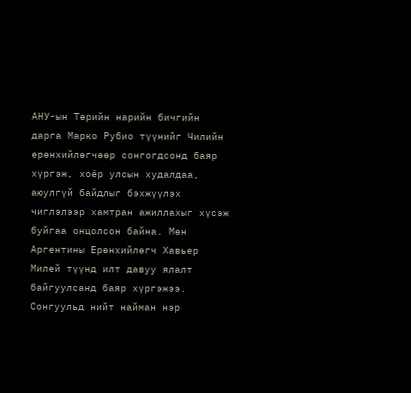АНУ-ын Төрийн нарийн бичгийн дарга Марко Рубио түүнийг Чилийн ерөнхийлөгчөөр сонгогдсонд баяр хүргэж, хоёр улсын худалдаа, аюулгүй байдлыг бэхжүүлэх чиглэлээр хамтран ажиллахыг хүсэж буйгаа онцолсон байна. Мөн Аргентины Ерөнхийлөгч Хавьер Милей түүнд илт давуу ялалт байгуулсанд баяр хүргэжээ.
Сонгуульд нийт найман нэр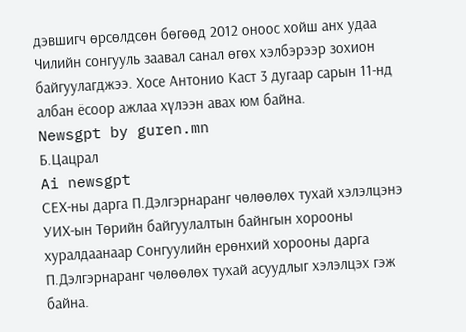дэвшигч өрсөлдсөн бөгөөд 2012 оноос хойш анх удаа Чилийн сонгууль заавал санал өгөх хэлбэрээр зохион байгуулагджээ. Хосе Антонио Каст 3 дугаар сарын 11-нд албан ёсоор ажлаа хүлээн авах юм байна.
Newsgpt by guren.mn
Б.Цацрал
Ai newsgpt
СЕХ-ны дарга П.Дэлгэрнаранг чөлөөлөх тухай хэлэлцэнэ
УИХ-ын Төрийн байгуулалтын байнгын хорооны хуралдаанаар Сонгуулийн ерөнхий хорооны дарга П.Дэлгэрнаранг чөлөөлөх тухай асуудлыг хэлэлцэх гэж байна.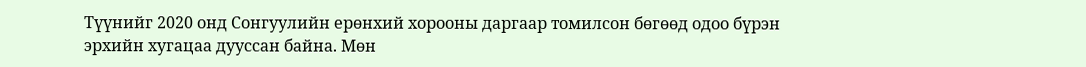Түүнийг 2020 онд Сонгуулийн ерөнхий хорооны даргаар томилсон бөгөөд одоо бүрэн эрхийн хугацаа дууссан байна. Мөн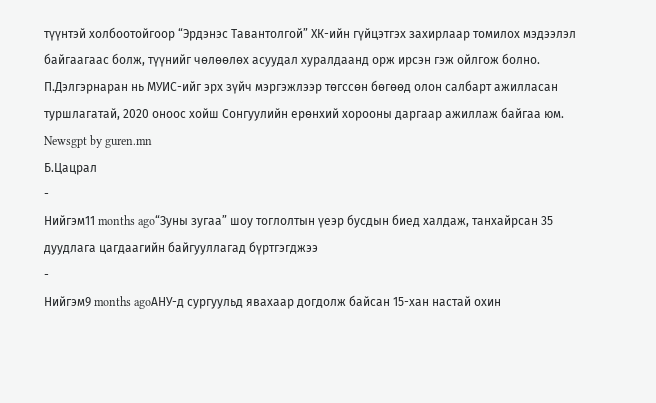түүнтэй холбоотойгоор “Эрдэнэс Тавантолгой” ХК-ийн гүйцэтгэх захирлаар томилох мэдээлэл байгаагаас болж, түүнийг чөлөөлөх асуудал хуралдаанд орж ирсэн гэж ойлгож болно.
П.Дэлгэрнаран нь МУИС-ийг эрх зүйч мэргэжлээр төгссөн бөгөөд олон салбарт ажилласан туршлагатай, 2020 оноос хойш Сонгуулийн ерөнхий хорооны даргаар ажиллаж байгаа юм.
Newsgpt by guren.mn
Б.Цацрал
-
Нийгэм11 months ago“Зуны зугаа” шоу тоглолтын үеэр бусдын биед халдаж, танхайрсан 35 дуудлага цагдаагийн байгууллагад бүртгэгджээ
-
Нийгэм9 months agoАНУ-д сургуульд явахаар догдолж байсан 15-хан настай охин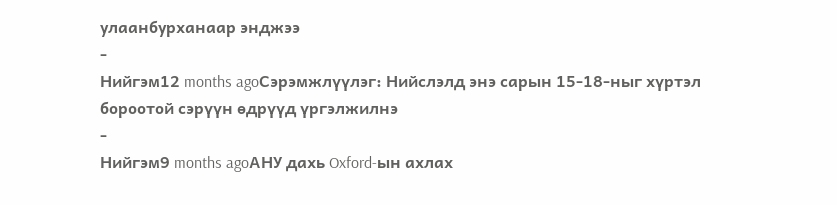улаанбурханаар энджээ
-
Нийгэм12 months agoСэрэмжлүүлэг: Нийслэлд энэ сарын 15-18-ныг хүртэл бороотой сэрүүн өдрүүд үргэлжилнэ
-
Нийгэм9 months agoАНУ дахь Oxford-ын ахлах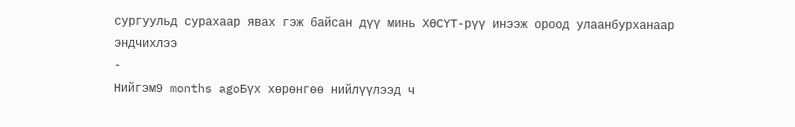сургуульд сурахаар явах гэж байсан дүү минь ХӨСҮТ-рүү инээж ороод улаанбурханаар эндчихлээ
-
Нийгэм9 months agoБүх хөрөнгөө нийлүүлээд ч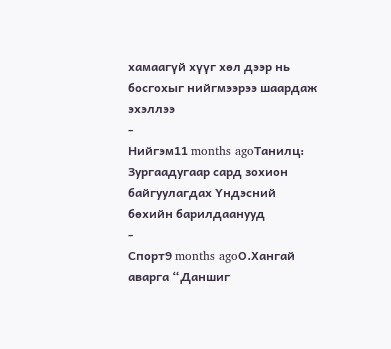хамаагүй хүүг хөл дээр нь босгохыг нийгмээрээ шаардаж эхэллээ
-
Нийгэм11 months agoТанилц: Зургаадугаар сард зоxион байгуулагдаx Үндэсний бөxийн барилдаанууд
-
Спорт9 months agoО.Xангай аварга “Даншиг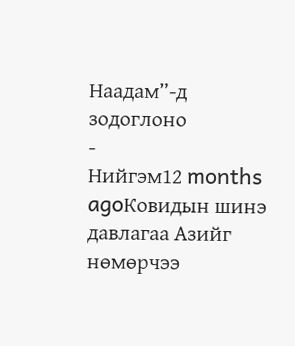Наадам”-д зодоглоно
-
Нийгэм12 months agoКовидын шинэ давлагаа Азийг нөмөрчээ